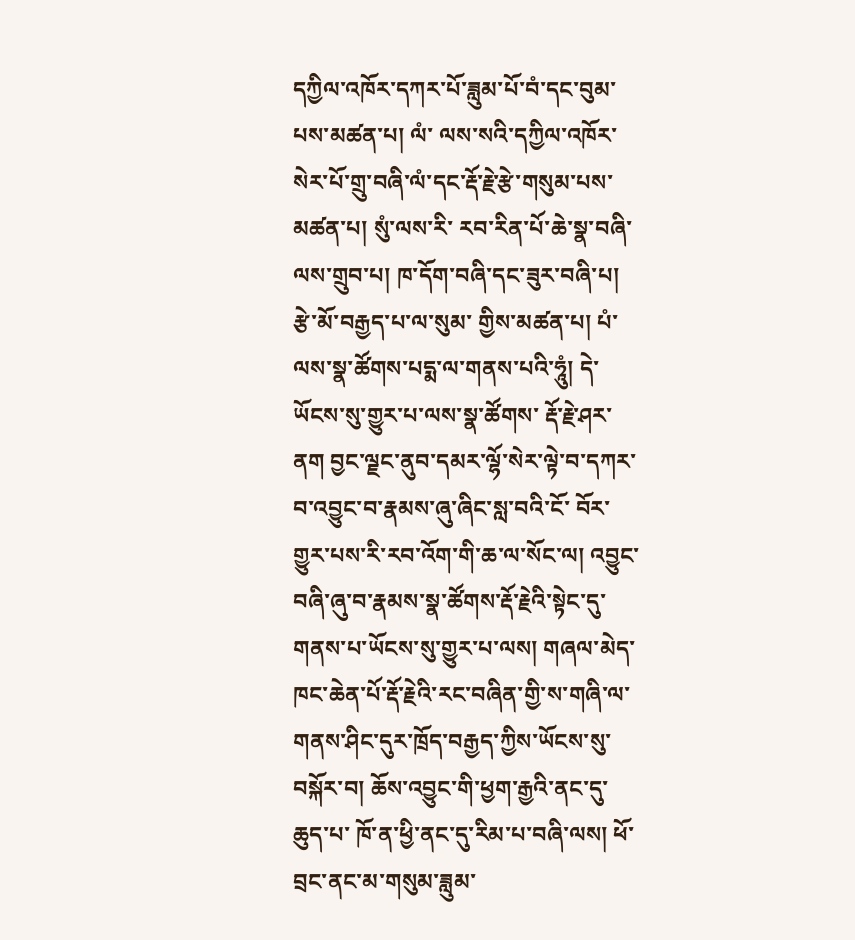དཀྱིལ་འཁོར་དཀར་པོ་ཟླུམ་པོ་བཾ་དང་བུམ་པས་མཚན་པ། ལཾ་ ལས་སའི་དཀྱིལ་འཁོར་སེར་པོ་གྲུ་བཞི་ལཾ་དང་རྡོ་རྗེ་རྩེ་གསུམ་པས་མཚན་པ། སུཾ་ལས་རི་ རབ་རིན་པོ་ཆེ་སྣ་བཞི་ལས་གྲུབ་པ། ཁ་དོག་བཞི་དང་ཟུར་བཞི་པ། རྩེ་མོ་བརྒྱད་པ་ལ་སུམ་ གྱིས་མཚན་པ། པཾ་ལས་སྣ་ཚོགས་པདྨ་ལ་གནས་པའི་ཧཱུཾ། དེ་ཡོངས་སུ་གྱུར་པ་ལས་སྣ་ཚོགས་ རྡོ་རྗེ་ཤར་ནག བྱང་ལྗང་ནུབ་དམར་ལྷོ་སེར་ལྟེ་བ་དཀར་བ་འབྱུང་བ་རྣམས་ཞུ་ཞིང་སླ་བའི་ངོ་ བོར་གྱུར་པས་རི་རབ་འོག་གི་ཆ་ལ་སོང་ལ། འབྱུང་བཞི་ཞུ་བ་རྣམས་སྣ་ཚོགས་རྡོ་རྗེའི་སྟེང་དུ་ གནས་པ་ཡོངས་སུ་གྱུར་པ་ལས། གཞལ་མེད་ཁང་ཆེན་པོ་རྡོ་རྗེའི་རང་བཞིན་གྱི་ས་གཞི་ལ་ གནས་ཤིང་དུར་ཁྲོད་བརྒྱད་ཀྱིས་ཡོངས་སུ་བསྐོར་བ། ཆོས་འབྱུང་གི་ཕྱག་རྒྱའི་ནང་དུ་ཆུད་པ་ ཁོ་ན་ཕྱི་ནང་དུ་རིམ་པ་བཞི་ལས། ཕོ་བྲང་ནང་མ་གསུམ་ཟླུམ་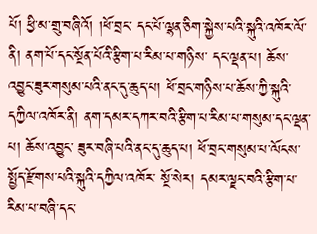པོ། ཕྱི་མ་གྲུ་བཞིའོ། །ཕོ་བྲང་ དང་པོ་ལྷན་ཅིག་སྐྱེས་པའི་སྐུའི་འཁོར་ལོ་ནི། ནག་པོ་དང་སྔོན་པོའི་རྩིག་པ་རིམ་པ་གཉིས་ དང་ལྡན་པ། ཆོས་འབྱུང་ཟུར་གསུམ་པའི་ནང་དུ་ཆུད་པ། ཕོ་བྲང་གཉིས་པ་ཆོས་ཀྱི་སྐུའི་ དཀྱིལ་འཁོར་ནི། ནག་དམར་དཀར་བའི་རྩིག་པ་རིམ་པ་གསུམ་དང་ལྡན་པ། ཆོས་འབྱུང་ ཟུར་བཞི་པའི་ནང་དུ་ཆུད་པ། ཕོ་བྲང་གསུམ་པ་ལོངས་སྤྱོད་རྫོགས་པའི་སྐུའི་དཀྱིལ་འཁོར་ སྔོ་སེར། དམར་ལྗང་བའི་རྩིག་པ་རིམ་པ་བཞི་དང་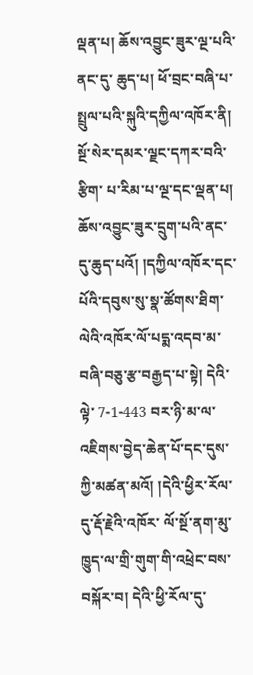ལྡན་པ། ཆོས་འབྱུང་ཟུར་ལྔ་པའི་ནང་དུ་ ཆུད་པ། ཕོ་བྲང་བཞི་པ་སྤྲུལ་པའི་སྐུའི་དཀྱིལ་འཁོར་ནི། སྔོ་སེར་དམར་ལྗང་དཀར་བའི་རྩིག་ པ་རིམ་པ་ལྔ་དང་ལྡན་པ། ཆོས་འབྱུང་ཟུར་དྲུག་པའི་ནང་དུ་ཆུད་པའོ། །དཀྱིལ་འཁོར་དང་ པོའི་དབུས་སུ་སྣ་ཚོགས་ཐིག་ལེའི་འཁོར་ལོ་པདྨ་འདབ་མ་བཞི་བཅུ་རྩ་བརྒྱད་པ་སྟེ། དེའི་ལྟེ་ 7-1-443 བར་ཉི་མ་ལ་འཇིགས་བྱེད་ཆེན་པོ་དང་དུས་ཀྱི་མཚན་མའོ། །དེའི་ཕྱིར་རོལ་དུ་རྡོ་རྗེའི་འཁོར་ ལོ་སྔོ་ནག་མུ་ཁྱུད་ལ་གྲི་གུག་གི་འཕྲེང་བས་བསྐོར་བ། དེའི་ཕྱི་རོལ་དུ་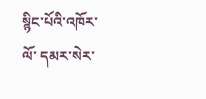སྙིང་པོའི་འཁོར་ལོ་ དམར་སེར་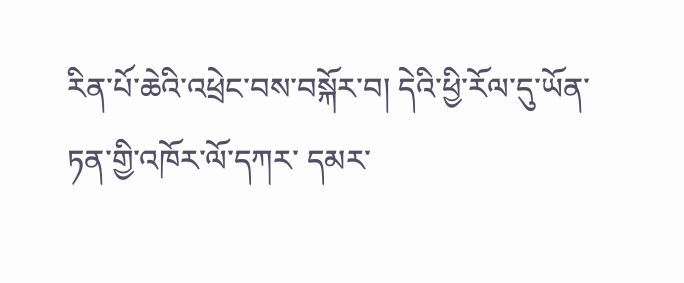རིན་པོ་ཆེའི་འཕྲེང་བས་བསྐོར་བ། དེའི་ཕྱི་རོལ་དུ་ཡོན་ཏན་གྱི་འཁོར་ལོ་དཀར་ དམར་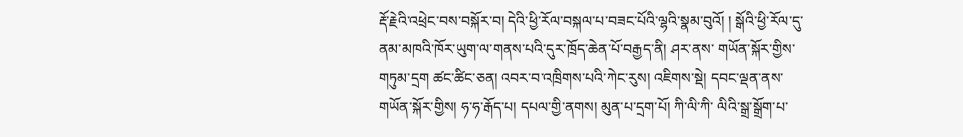རྡོ་རྗེའི་འཕྲེང་བས་བསྐོར་བ། དེའི་ཕྱི་རོལ་བསྐལ་པ་བཟང་པོའི་ལྷའི་སྣམ་བུའོ། ། སྒོའི་ཕྱི་རོལ་དུ་ནམ་མཁའི་ཁོར་ཡུག་ལ་གནས་པའི་དུར་ཁྲོད་ཆེན་པོ་བརྒྱད་ནི། ཤར་ནས་ གཡོན་སྐོར་གྱིས་གཏུམ་དྲག ཚང་ཚིང་ཅན། འབར་བ་འཁྲིགས་པའི་ཀེང་རུས། འཇིགས་སྡེ། དབང་ལྡན་ནས་གཡོན་སྐོར་གྱིས། ཧ་ཧ་རྒོད་པ། དཔལ་གྱི་ནགས། མུན་པ་དྲག་པོ། ཀི་ལི་ཀི་ ལིའི་སྒྲ་སྒྲོག་པ་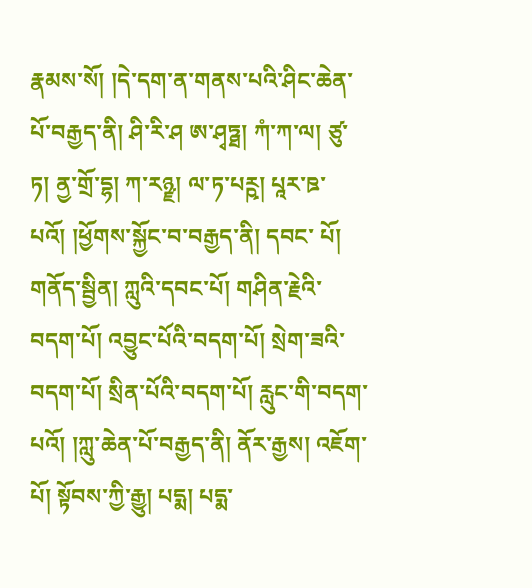རྣམས་སོ། །དེ་དག་ན་གནས་པའི་ཤིང་ཆེན་པོ་བརྒྱད་ནི། ཤི་རི་ཤ ཨ་ཤྭཏྠ། ཀཾ་ཀ་ལ། ཙུ་ཏ། ནྱ་གྲོ་དྷ། ཀ་རཉྫ། ལ་ཏ་པཪྵ། པཱར་ཋ་པའོ། །ཕྱོགས་སྐྱོང་བ་བརྒྱད་ནི། དབང་ པོ། གནོད་སྦྱིན། ཀླུའི་དབང་པོ། གཤིན་རྗེའི་བདག་པོ། འབྱུང་པོའི་བདག་པོ། སྲེག་ཟའི་ བདག་པོ། སྲིན་པོའི་བདག་པོ། རླུང་གི་བདག་པའོ། །ཀླུ་ཆེན་པོ་བརྒྱད་ནི། ནོར་རྒྱས། འཇོག་ པོ། སྟོབས་ཀྱི་རྒྱུ། པདྨ། པདྨ་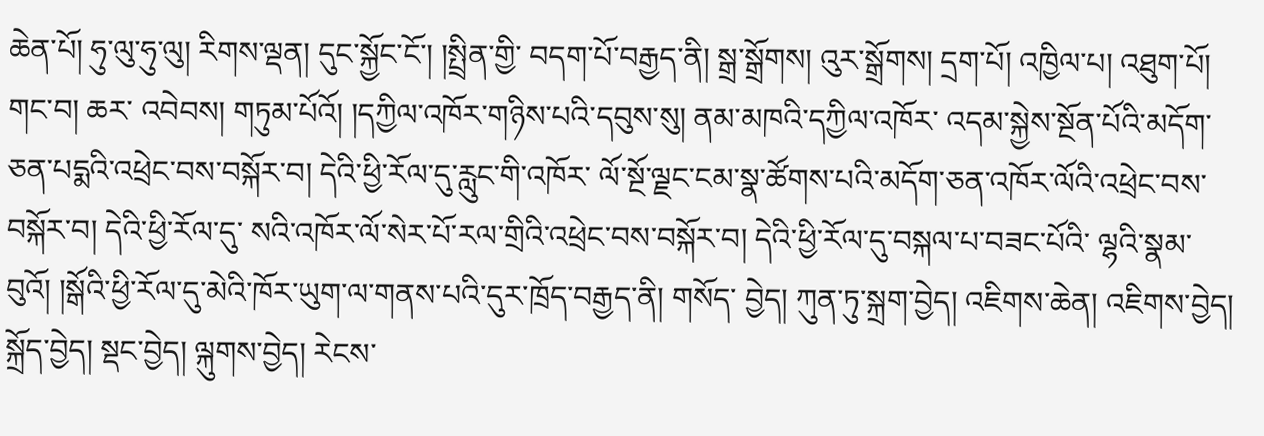ཆེན་པོ། ཧུ་ལུ་ཧུ་ལུ། རིགས་ལྡན། དུང་སྐྱོང་ངོ་། །སྤྲིན་གྱི་ བདག་པོ་བརྒྱད་ནི། སྒྲ་སྒྲོགས། འུར་སྒྲོགས། དྲག་པོ། འཁྱིལ་པ། འཐུག་པོ། གང་བ། ཆར་ འབེབས། གཏུམ་པོའོ། །དཀྱིལ་འཁོར་གཉིས་པའི་དབུས་སུ། ནམ་མཁའི་དཀྱིལ་འཁོར་ འདམ་སྐྱེས་སྔོན་པོའི་མདོག་ཅན་པདྨའི་འཕྲེང་བས་བསྐོར་བ། དེའི་ཕྱི་རོལ་དུ་རླུང་གི་འཁོར་ ལོ་སྔོ་ལྗང་ངམ་སྣ་ཚོགས་པའི་མདོག་ཅན་འཁོར་ལོའི་འཕྲེང་བས་བསྐོར་བ། དེའི་ཕྱི་རོལ་དུ་ སའི་འཁོར་ལོ་སེར་པོ་རལ་གྲིའི་འཕྲེང་བས་བསྐོར་བ། དེའི་ཕྱི་རོལ་དུ་བསྐལ་པ་བཟང་པོའི་ ལྷའི་སྣམ་བུའོ། །སྒོའི་ཕྱི་རོལ་དུ་མེའི་ཁོར་ཡུག་ལ་གནས་པའི་དུར་ཁྲོད་བརྒྱད་ནི། གསོད་ བྱེད། ཀུན་ཏུ་སྐྲག་བྱེད། འཇིགས་ཆེན། འཇིགས་བྱེད། སྐྲོད་བྱེད། སྡང་བྱེད། ལྐུགས་བྱེད། རེངས་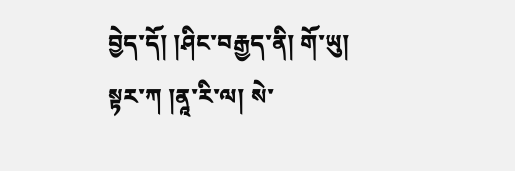བྱེད་དོ། །ཤིང་བརྒྱད་ནི། གོ་ཡུ། སྟར་ཀ །ནཱ་རི་ལ། སེ་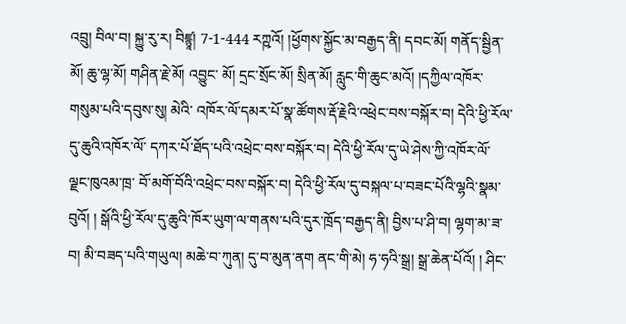འབྲུ། བིལ་བ། སྐྱུ་རུ་ར། བིཛྙཱ། 7-1-444 རཀྵའོ། །ཕྱོགས་སྐྱོང་མ་བརྒྱད་ནི། དབང་མོ། གནོད་སྦྱིན་མོ། ཆུ་ལྷ་མོ། གཤིན་རྗེ་མོ། འབྱུང་ མོ། དྲང་སྲོང་མོ། སྲིན་མོ། རླུང་གི་ཆུང་མའོ། །དཀྱིལ་འཁོར་གསུམ་པའི་དབུས་སུ། མེའི་ འཁོར་ལོ་དམར་པོ་སྣ་ཚོགས་རྡོ་རྗེའི་འཕྲེང་བས་བསྐོར་བ། དེའི་ཕྱི་རོལ་དུ་ཆུའི་འཁོར་ལོ་ དཀར་པོ་ཐོད་པའི་འཕྲེང་བས་བསྐོར་བ། དེའི་ཕྱི་རོལ་དུ་ཡེ་ཤེས་ཀྱི་འཁོར་ལོ་ལྗང་ཁུའམ་ཁྲ་ བོ་མགོ་བོའི་འཕྲེང་བས་བསྐོར་བ། དེའི་ཕྱི་རོལ་དུ་བསྐལ་པ་བཟང་པོའི་ལྷའི་སྣམ་བུའོ། ། སྒོའི་ཕྱི་རོལ་དུ་ཆུའི་ཁོར་ཡུག་ལ་གནས་པའི་དུར་ཁྲོད་བརྒྱད་ནི། བྱིས་པ་ཤི་བ། ལྷག་མ་ཟ་ བ། མི་བཟད་པའི་གཡུལ། མཆེ་བ་ཀུན། དུ་བ་མུན་ནག ནང་གི་མེ། ཧ་ཧའི་སྒྲ། སྒྲ་ཆེན་པོའོ། ། ཤིང་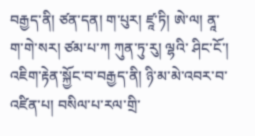བརྒྱད་ནི། ཙན་དན། ག་པུར། ཛཱ་ཏི། ཨེ་ལ། ནཱ་ག་གེ་སར། ཙམ་པ་ཀ ཀུན་ཏུ་རུ། ལྷའི་ ཤིང་ངོ་། འཇིག་རྟེན་སྐྱོང་བ་བརྒྱད་ནི། ཉི་མ་མེ་འབར་བ་འཛིན་པ། བསིལ་པ་རལ་གྲི་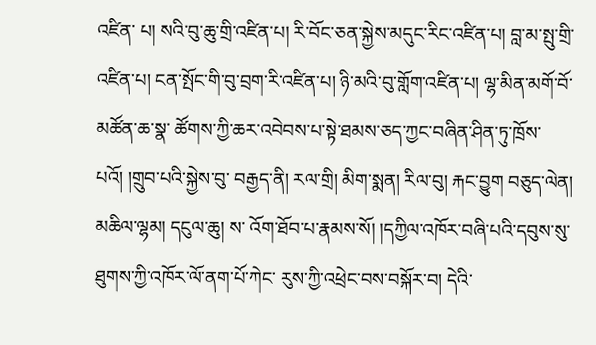འཛིན་ པ། སའི་བུ་ཆུ་གྲི་འཛིན་པ། རི་བོང་ཅན་སྐྱེས་མདུང་རིང་འཛིན་པ། བླ་མ་སྤུ་གྲི་འཛིན་པ། ངན་སྤོང་གི་བུ་བྲག་རི་འཛིན་པ། ཉི་མའི་བུ་གློག་འཛིན་པ། ལྷ་མིན་མགོ་བོ་མཚོན་ཆ་སྣ་ ཚོགས་ཀྱི་ཆར་འབེབས་པ་སྟེ་ཐམས་ཅད་ཀྱང་བཞིན་ཤིན་ཏུ་ཁྲོས་པའོ། །གྲུབ་པའི་སྐྱེས་བུ་ བརྒྱད་ནི། རལ་གྲི། མིག་སྨན། རིལ་བུ། རྐང་བྱུག བཅུད་ལེན། མཆིལ་ལྷམ། དངུལ་ཆུ། ས་ འོག་ཐོབ་པ་རྣམས་སོ། །དཀྱིལ་འཁོར་བཞི་པའི་དབུས་སུ་ཐུགས་ཀྱི་འཁོར་ལོ་ནག་པོ་ཀེང་ རུས་ཀྱི་འཕྲེང་བས་བསྐོར་བ། དེའི་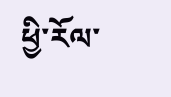ཕྱི་རོལ་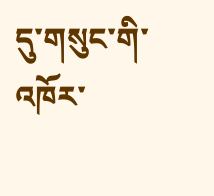དུ་གསུང་གི་འཁོར་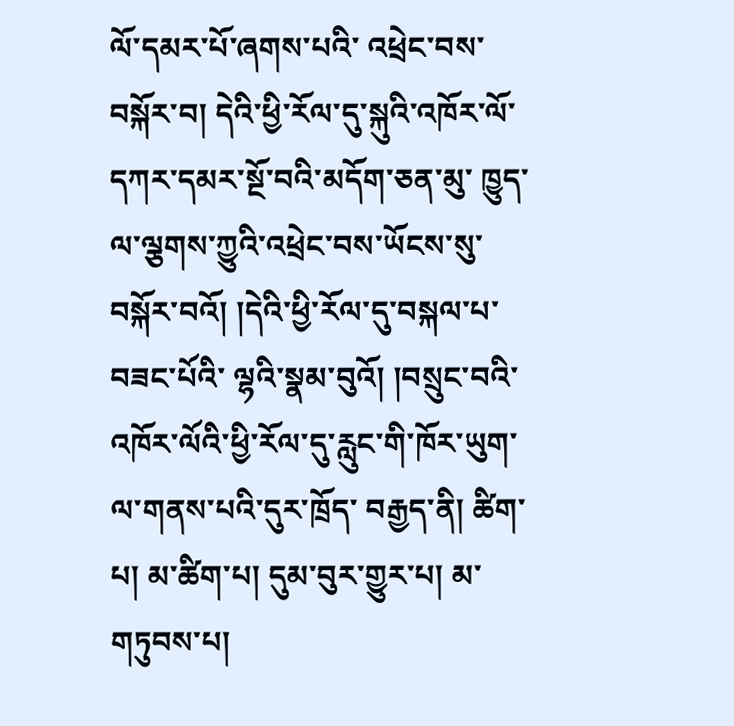ལོ་དམར་པོ་ཞགས་པའི་ འཕྲེང་བས་བསྐོར་བ། དེའི་ཕྱི་རོལ་དུ་སྐུའི་འཁོར་ལོ་དཀར་དམར་སྔོ་བའི་མདོག་ཅན་མུ་ ཁྱུད་ལ་ལྕགས་ཀྱུའི་འཕྲེང་བས་ཡོངས་སུ་བསྐོར་བའོ། །དེའི་ཕྱི་རོལ་དུ་བསྐལ་པ་བཟང་པོའི་ ལྷའི་སྣམ་བུའོ། །བསྲུང་བའི་འཁོར་ལོའི་ཕྱི་རོལ་དུ་རླུང་གི་ཁོར་ཡུག་ལ་གནས་པའི་དུར་ཁྲོད་ བརྒྱད་ནི། ཚིག་པ། མ་ཚིག་པ། དུམ་བུར་གྱུར་པ། མ་གཏུབས་པ།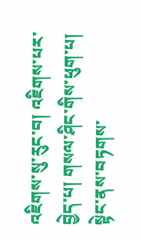འཇིགས་སུ་རུང་བ། འཇིགས་པར་བྱེད་པ། གསལ་ཤིང་གིས་ཕུག་པ། སྟེང་ནས་བཏགས་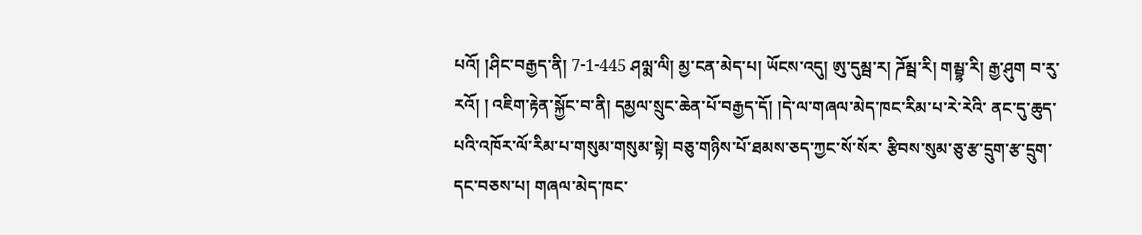པའོ། །ཤིང་བརྒྱད་ནི། 7-1-445 ཤལྨ་ལི། མྱ་ངན་མེད་པ། ཡོངས་འདུ། ཨུ་དུམྦ་ར། ཌོམྦ་རི། གམྦྷ་རི། རྒྱ་ཤུག བ་རུ་རའོ། ། འཇིག་རྟེན་སྐྱོང་བ་ནི། དམྱལ་སྲུང་ཆེན་པོ་བརྒྱད་དོ། །དེ་ལ་གཞལ་མེད་ཁང་རིམ་པ་རེ་རེའི་ ནང་དུ་ཆུད་པའི་འཁོར་ལོ་རིམ་པ་གསུམ་གསུམ་སྟེ། བཅུ་གཉིས་པོ་ཐམས་ཅད་ཀྱང་སོ་སོར་ རྩིབས་སུམ་ཅུ་རྩ་དྲུག་རྩ་དྲུག་དང་བཅས་པ། གཞལ་མེད་ཁང་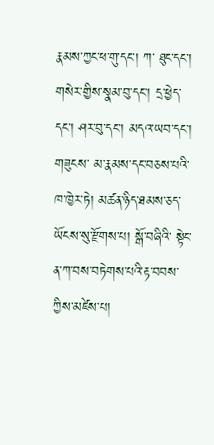རྣམས་ཀྱང་ཕ་གུ་དང་། ཀ་ ཐུང་དང་། གསེར་གྱིས་སྣམ་བུ་དང་། དྲ་ཕྱེད་དང་། ཤར་བུ་དང་། མདའ་ཡབ་དང་། གཟུངས་ མ་རྣམས་དང་བཅས་པའི་ཁ་ཁྱེར་ཏེ། མཚན་ཉིད་ཐམས་ཅད་ཡོངས་སུ་རྫོགས་པ། སྒོ་བཞིའི་ སྟེང་ན་ཀ་བས་བཏེགས་པའི་རྟ་བབས་ཀྱིས་མཛེས་པ།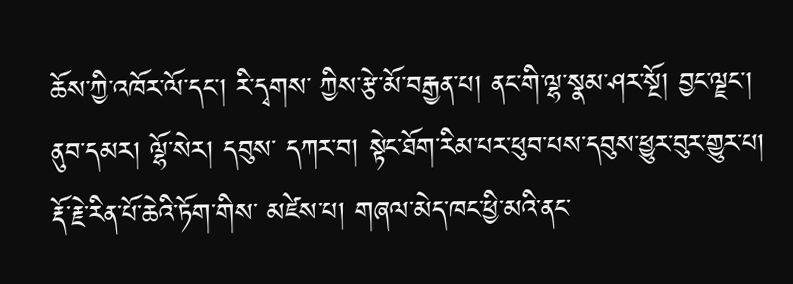ཆོས་ཀྱི་འཁོར་ལོ་དང་། རི་དྭགས་ ཀྱིས་རྩེ་མོ་བརྒྱན་པ། ནང་གི་ལྷ་སྣམ་ཤར་སྔོ། བྱང་ལྗང་། ནུབ་དམར། ལྷོ་སེར། དབུས་ དཀར་བ། སྟེང་ཐོག་རིམ་པར་ཕུབ་པས་དབུས་ཕྱུར་བུར་གྱུར་པ། རྡོ་རྗེ་རིན་པོ་ཆེའི་ཏོག་གིས་ མཛེས་པ། གཞལ་མེད་ཁང་ཕྱི་མའི་ནང་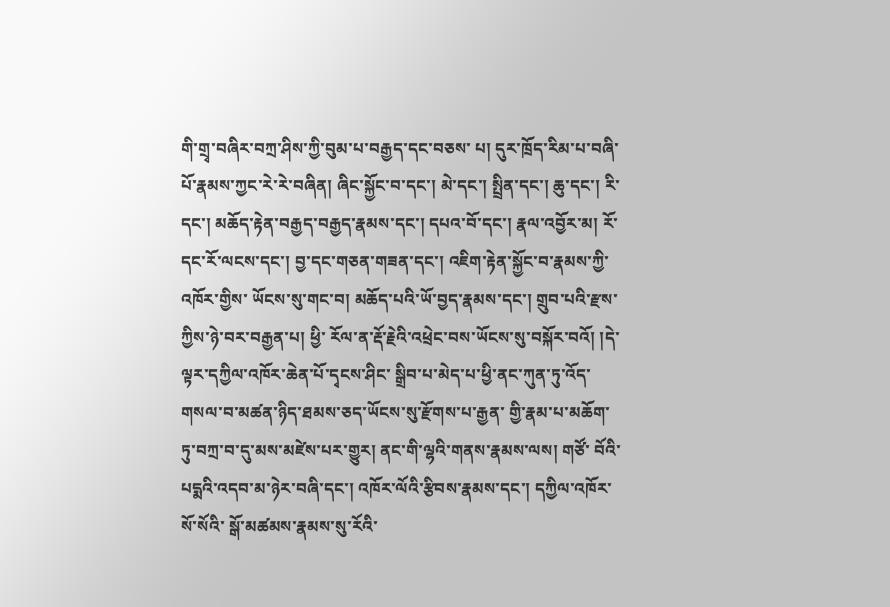གི་གྲྭ་བཞིར་བཀྲ་ཤིས་ཀྱི་བུམ་པ་བརྒྱད་དང་བཅས་ པ། དུར་ཁྲོད་རིམ་པ་བཞི་པོ་རྣམས་ཀྱང་རེ་རེ་བཞིན། ཞིང་སྐྱོང་བ་དང་། མེ་དང་། སྤྲིན་དང་། ཆུ་དང་། རི་དང་། མཆོད་རྟེན་བརྒྱད་བརྒྱད་རྣམས་དང་། དཔའ་བོ་དང་། རྣལ་འབྱོར་མ། རོ་ དང་རོ་ལངས་དང་། བྱ་དང་གཅན་གཟན་དང་། འཇིག་རྟེན་སྐྱོང་བ་རྣམས་ཀྱི་འཁོར་གྱིས་ ཡོངས་སུ་གང་བ། མཆོད་པའི་ཡོ་བྱད་རྣམས་དང་། གྲུབ་པའི་རྫས་ཀྱིས་ཉེ་བར་བརྒྱན་པ། ཕྱི་ རོལ་ན་རྡོ་རྗེའི་འཕྲེང་བས་ཡོངས་སུ་བསྐོར་བའོ། །དེ་ལྟར་དཀྱིལ་འཁོར་ཆེན་པོ་དྭངས་ཤིང་ སྒྲིབ་པ་མེད་པ་ཕྱི་ནང་ཀུན་ཏུ་འོད་གསལ་བ་མཚན་ཉིད་ཐམས་ཅད་ཡོངས་སུ་རྫོགས་པ་རྒྱན་ གྱི་རྣམ་པ་མཆོག་ཏུ་བཀྲ་བ་དུ་མས་མཛེས་པར་གྱུར། ནང་གི་ལྷའི་གནས་རྣམས་ལས། གཙོ་ བོའི་པདྨའི་འདབ་མ་ཉེར་བཞི་དང་། འཁོར་ལོའི་རྩིབས་རྣམས་དང་། དཀྱིལ་འཁོར་སོ་སོའི་ སྒོ་མཚམས་རྣམས་སུ་རོའི་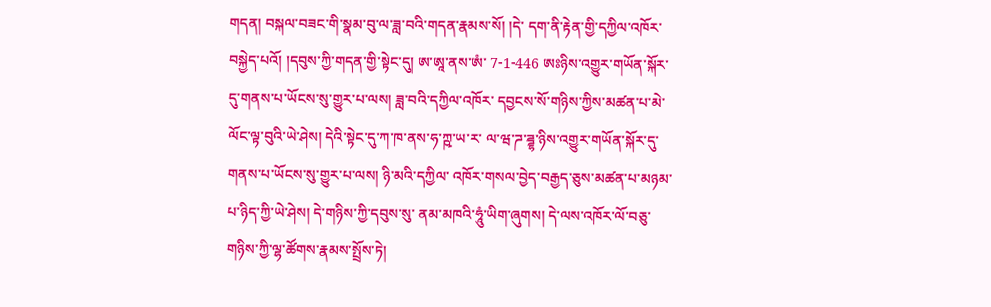གདན། བསྐལ་བཟང་གི་སྣམ་བུ་ལ་ཟླ་བའི་གདན་རྣམས་སོ། །དེ་ དག་ནི་རྟེན་གྱི་དཀྱིལ་འཁོར་བསྐྱེད་པའོ། །དབུས་ཀྱི་གདན་གྱི་སྟེང་དུ། ཨ་ཨཱ་ནས་ཨཾ་ 7-1-446 ཨཿཉིས་འགྱུར་གཡོན་སྐོར་དུ་གནས་པ་ཡོངས་སུ་གྱུར་པ་ལས། ཟླ་བའི་དཀྱིལ་འཁོར་ དབྱངས་སོ་གཉིས་ཀྱིས་མཚན་པ་མེ་ལོང་ལྟ་བུའི་ཡེ་ཤེས། དེའི་སྟེང་དུ་ཀ་ཁ་ནས་ཧ་ཀྵ་ཡ་ར་ ལ་ཝ་ཌ་ཌྜྷ་ཉིས་འགྱུར་གཡོན་སྐོར་དུ་གནས་པ་ཡོངས་སུ་གྱུར་པ་ལས། ཉི་མའི་དཀྱིལ་ འཁོར་གསལ་བྱེད་བརྒྱད་ཅུས་མཚན་པ་མཉམ་པ་ཉིད་ཀྱི་ཡེ་ཤེས། དེ་གཉིས་ཀྱི་དབུས་སུ་ ནམ་མཁའི་ཧཱུཾ་ཡིག་ཞུགས། དེ་ལས་འཁོར་ལོ་བཅུ་གཉིས་ཀྱི་ལྷ་ཚོགས་རྣམས་སྤྲོས་ཏེ།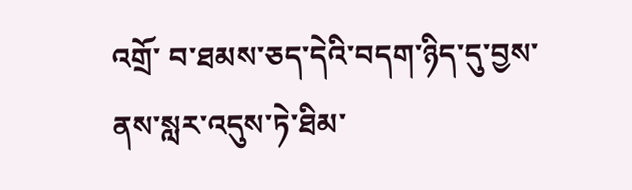འགྲོ་ བ་ཐམས་ཅད་དེའི་བདག་ཉིད་དུ་བྱས་ནས་སླར་འདུས་ཏེ་ཐིམ་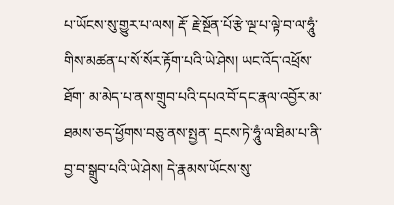པ་ཡོངས་སུ་གྱུར་པ་ལས། རྡོ་ རྗེ་སྔོན་པོ་རྩེ་ལྔ་པ་ལྟེ་བ་ལ་ཧཱུཾ་གིས་མཚན་པ་སོ་སོར་རྟོག་པའི་ཡེ་ཤེས། ཡང་འོད་འཕྲོས་ཐོག་ མ་མེད་པ་ནས་གྲུབ་པའི་དཔའ་བོ་དང་རྣལ་འབྱོར་མ་ཐམས་ཅད་ཕྱོགས་བཅུ་ནས་སྤྱན་ དྲངས་ཏེ་ཧཱུཾ་ལ་ཐིམ་པ་ནི་བྱ་བ་སྒྲུབ་པའི་ཡེ་ཤེས། དེ་རྣམས་ཡོངས་སུ་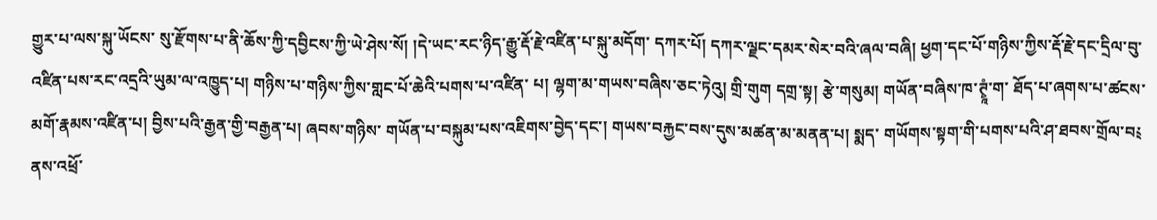གྱུར་པ་ལས་སྐུ་ཡོངས་ སུ་རྫོགས་པ་ནི་ཆོས་ཀྱི་དབྱིངས་ཀྱི་ཡེ་ཤེས་སོ། །དེ་ཡང་རང་ཉིད་རྒྱུ་རྡོ་རྗེ་འཛིན་པ་སྐུ་མདོག་ དཀར་པོ། དཀར་ལྗང་དམར་སེར་བའི་ཞལ་བཞི། ཕྱག་དང་པོ་གཉིས་ཀྱིས་རྡོ་རྗེ་དང་དྲིལ་བུ་ འཛིན་པས་རང་འདྲའི་ཡུམ་ལ་འཁྱུད་པ། གཉིས་པ་གཉིས་ཀྱིས་གླང་པོ་ཆེའི་པགས་པ་འཛིན་ པ། ལྷག་མ་གཡས་བཞིས་ཅང་ཏེའུ། གྲི་གུག དགྲ་སྟ། རྩེ་གསུམ། གཡོན་བཞིས་ཁ་ཊྭཱཾ་ག་ ཐོད་པ་ཞགས་པ་ཚངས་མགོ་རྣམས་འཛིན་པ། བྱིས་པའི་རྒྱན་གྱི་བརྒྱན་པ། ཞབས་གཉིས་ གཡོན་པ་བསྐུམ་པས་འཇིགས་བྱེད་དང་། གཡས་བརྐྱང་བས་དུས་མཚན་མ་མནན་པ། སྨད་ གཡོགས་སྟག་གི་པགས་པའི་ཤ་ཐབས་གྲོལ་བ༴ ནས་འཕྲོ་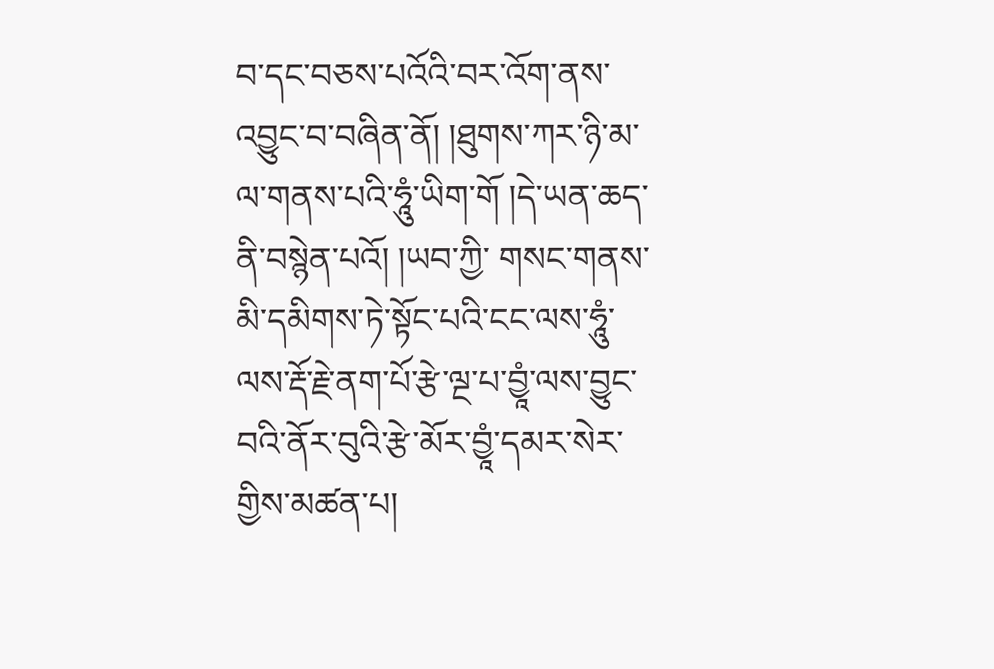བ་དང་བཅས་པའོའི་བར་འོག་ནས་ འབྱུང་བ་བཞིན་ནོ། །ཐུགས་ཀར་ཉི་མ་ལ་གནས་པའི་ཧཱུཾ་ཡིག་གོ །དེ་ཡན་ཆད་ནི་བསྙེན་པའོ། །ཡབ་ཀྱི་ གསང་གནས་མི་དམིགས་ཏེ་སྟོང་པའི་ངང་ལས་ཧཱུཾ་ལས་རྡོ་རྗེ་ནག་པོ་རྩེ་ལྔ་པ་བྱཱཾ་ལས་བྱུང་ བའི་ནོར་བུའི་རྩེ་མོར་བྱཱཾ་དམར་སེར་གྱིས་མཚན་པ།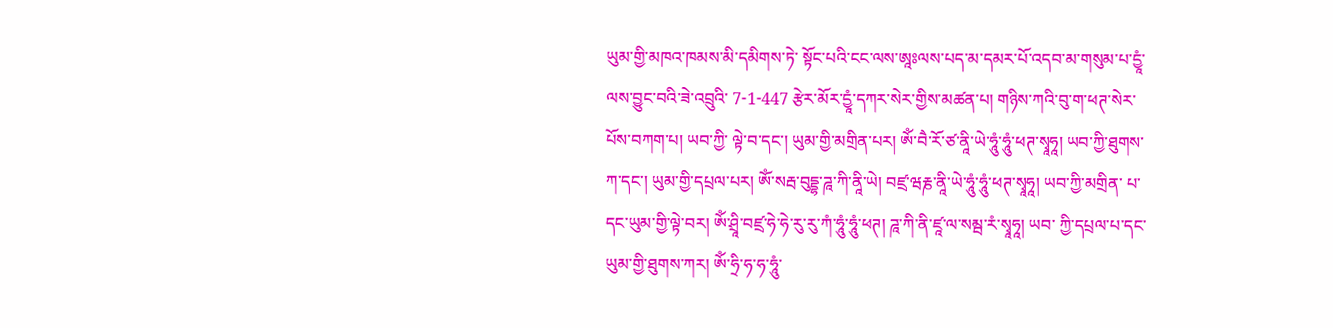ཡུམ་གྱི་མཁའ་ཁམས་མི་དམིགས་ཏེ་ སྟོང་པའི་ངང་ལས་ཨཱཿལས་པད་མ་དམར་པོ་འདབ་མ་གསུམ་པ་དྱཱཾ་ལས་བྱུང་བའི་ཟེ་འབྲུའི་ 7-1-447 རྩེར་མོར་དྱཱཾ་དཀར་སེར་གྱིས་མཚན་པ། གཉིས་ཀའི་བུ་ག་ཕཊ་སེར་པོས་བཀག་པ། ཡབ་ཀྱི་ ལྟེ་བ་དང་། ཡུམ་གྱི་མགྲིན་པར། ༀ་བཻ་རོ་ཙ་ནཱི་ཡེ་ཧཱུཾ་ཧཱུཾ་ཕཊ་སྭཱཧཱ། ཡབ་ཀྱི་ཐུགས་ཀ་དང་། ཡུམ་གྱི་དཔྲལ་པར། ༀ་སརྦ་བུདྡྷ་ཌཱ་ཀི་ནཱི་ཡེ། བཛྲ་ཝརྞ་ནཱི་ཡེ་ཧཱུཾ་ཧཱུཾ་ཕཊ་སྭཱཧཱ། ཡབ་ཀྱི་མགྲིན་ པ་དང་ཡུམ་གྱི་ལྟེ་བར། ༀ་ཤྲཱི་བཛྲ་ཧེ་ཧེ་རུ་རུ་ཀཾ་ཧཱུཾ་ཧཱུཾ་ཕཊ། ཌཱ་ཀི་ནི་ཛཱ་ལ་སམྦ་རཾ་སྭཱཧཱ། ཡབ་ ཀྱི་དཔྲལ་པ་དང་ཡུམ་གྱི་ཐུགས་ཀར། ༀ་ཧྲི་ཧ་ཧ་ཧཱུཾ་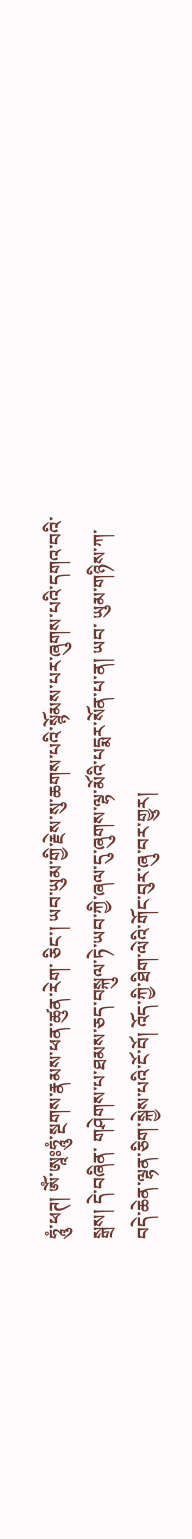ཧཱུཾ་ཕཊ། ༀ་ཨཱཿཧཱུཾ་སྔགས་རྣམས་ཕན་ཚུན་རེག་ ཅིང་། ཡབ་ཡུམ་གྱི་རྗེས་སུ་ཆགས་པའི་སྙོམས་པར་ཞུགས་པའི་དགའ་བའི་སྒྲས། དེ་བཞིན་ གཤེགས་པ་ཐམས་ཅད་བསྐུལ་ཏེ་ཡབ་ཀྱི་ཞལ་དུ་ཞུགས་ལྷ་མོའི་པདྨར་སོན་པ་ན། ཡབ་ ཡུམ་གཉིས་ཀ་བདེ་ཆེན་ལྷན་ཅིག་སྐྱེས་པའི་ངོ་བོ། འོད་ཀྱི་ཐིག་ལེའི་གོང་བུར་ཞུ་བར་གྱུར།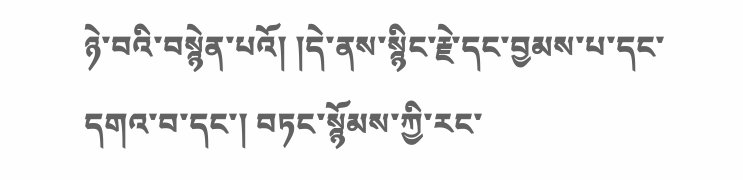ཉེ་བའི་བསྙེན་པའོ། །དེ་ནས་སྙིང་རྗེ་དང་བྱམས་པ་དང་དགའ་བ་དང་། བཏང་སྙོམས་ཀྱི་རང་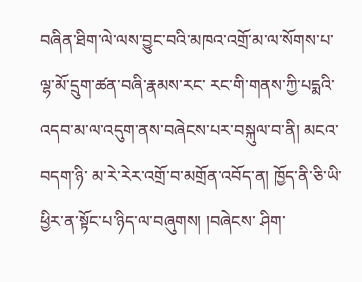བཞིན་ཐིག་ལེ་ལས་བྱུང་བའི་མཁའ་འགྲོ་མ་ལ་སོགས་པ་ལྷ་མོ་དྲུག་ཚན་བཞི་རྣམས་རང་ རང་གི་གནས་ཀྱི་པདྨའི་འདབ་མ་ལ་འདུག་ནས་བཞེངས་པར་བསྐུལ་བ་ནི། མངའ་བདག་ཉི་ མ་རེ་རེར་འགྲོ་བ་མགྲོན་འབོད་ན། ཁྱོད་ནི་ཅི་ཡི་ཕྱིར་ན་སྟོང་པ་ཉིད་ལ་བཞུགས། །བཞེངས་ ཤིག་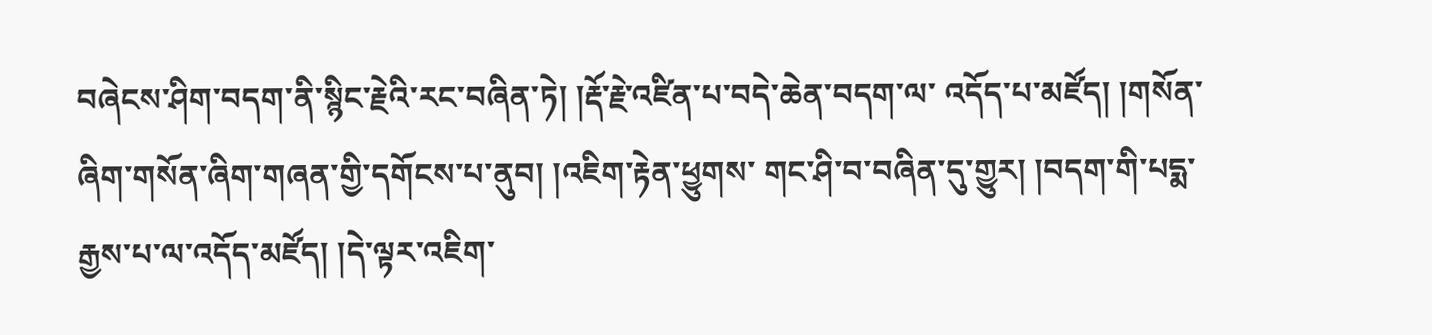བཞེངས་ཤིག་བདག་ནི་སྙིང་རྗེའི་རང་བཞིན་ཏེ། །རྡོ་རྗེ་འཛིན་པ་བདེ་ཆེན་བདག་ལ་ འདོད་པ་མཛོད། །གསོན་ཞིག་གསོན་ཞིག་གཞན་གྱི་དགོངས་པ་ནུབ། །འཇིག་རྟེན་ཕྱུགས་ གང་ཤི་བ་བཞིན་དུ་གྱུར། །བདག་གི་པདྨ་རྒྱས་པ་ལ་འདོད་མཛོད། །དེ་ལྟར་འཇིག་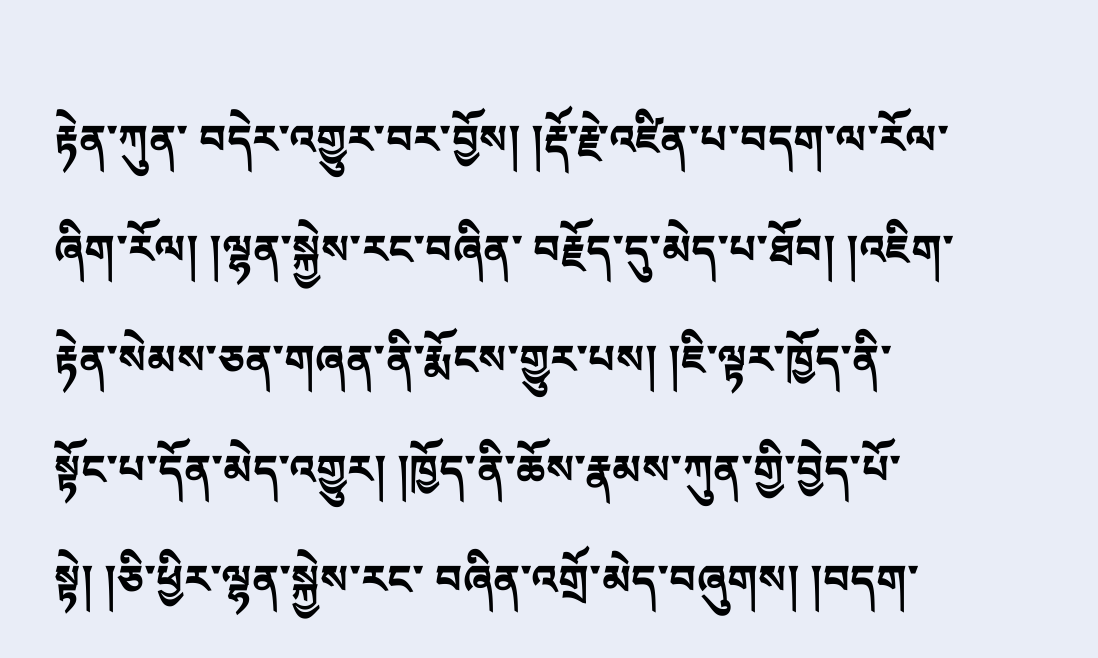རྟེན་ཀུན་ བདེར་འགྱུར་བར་བྱོས། །རྡོ་རྗེ་འཛིན་པ་བདག་ལ་རོལ་ཞིག་རོལ། །ལྷན་སྐྱེས་རང་བཞིན་ བརྗོད་དུ་མེད་པ་ཐོབ། །འཇིག་རྟེན་སེམས་ཅན་གཞན་ནི་རྨོངས་གྱུར་པས། །ཇི་ལྟར་ཁྱོད་ནི་ སྟོང་པ་དོན་མེད་འགྱུར། །ཁྱོད་ནི་ཆོས་རྣམས་ཀུན་གྱི་བྱེད་པོ་སྟེ། །ཅི་ཕྱིར་ལྷན་སྐྱེས་རང་ བཞིན་འགྲོ་མེད་བཞུགས། །བདག་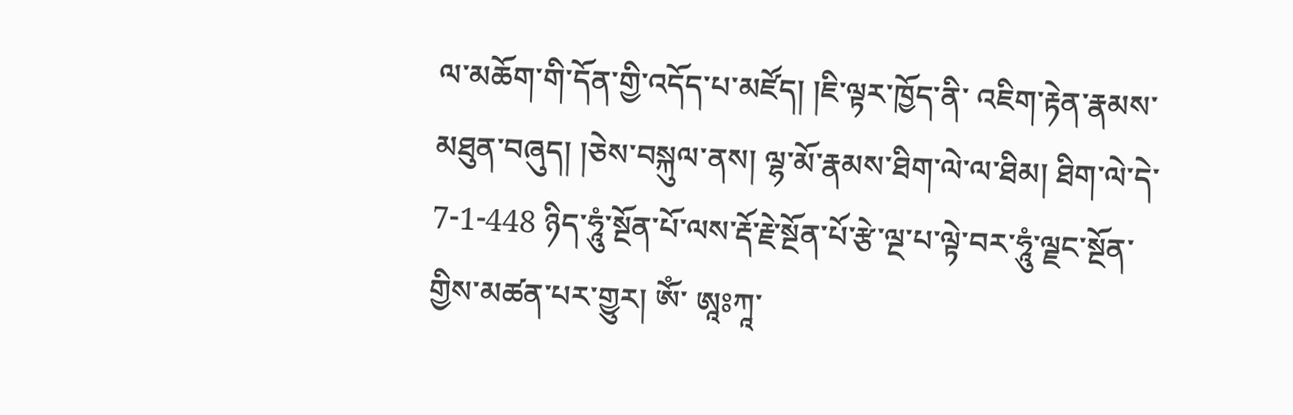ལ་མཆོག་གི་དོན་གྱི་འདོད་པ་མཛོད། །ཇི་ལྟར་ཁྱོད་ནི་ འཇིག་རྟེན་རྣམས་མཐུན་བཞུད། །ཅེས་བསྐུལ་ནས། ལྷ་མོ་རྣམས་ཐིག་ལེ་ལ་ཐིམ། ཐིག་ལེ་དེ་ 7-1-448 ཉིད་ཧཱུཾ་སྔོན་པོ་ལས་རྡོ་རྗེ་སྔོན་པོ་རྩེ་ལྔ་པ་ལྟེ་བར་ཧཱུཾ་ལྗང་སྔོན་གྱིས་མཚན་པར་གྱུར། ༀ་ ཨཱཿཀཱ་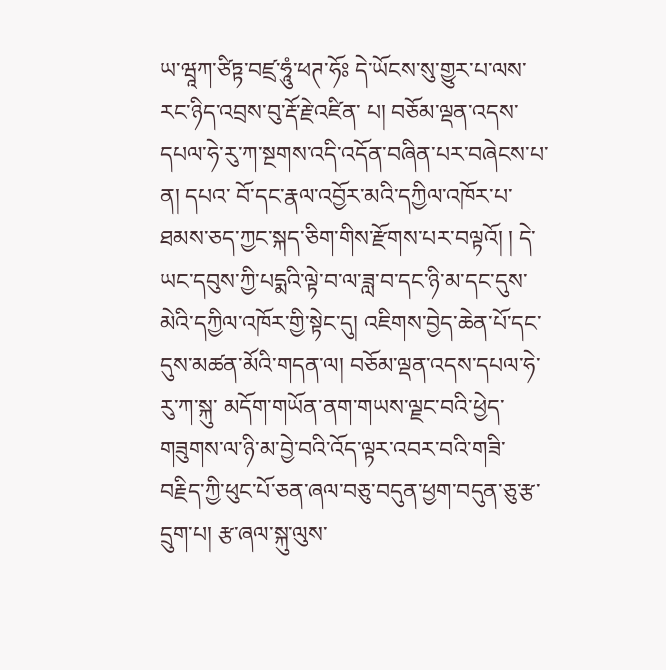ཡ་ཝཱཀ་ཙིཏྟ་བཛྲ་ཧཱུཾ་ཕཊ་ཧོཿ དེ་ཡོངས་སུ་གྱུར་པ་ལས་རང་ཉིད་འབྲས་བུ་རྡོ་རྗེ་འཛིན་ པ། བཅོམ་ལྡན་འདས་དཔལ་ཧེ་རུ་ཀ་སྔགས་འདི་འདོན་བཞིན་པར་བཞེངས་པ་ན། དཔའ་ བོ་དང་རྣལ་འབྱོར་མའི་དཀྱིལ་འཁོར་པ་ཐམས་ཅད་ཀྱང་སྐད་ཅིག་གིས་རྫོགས་པར་བལྟའོ། ། དེ་ཡང་དབུས་ཀྱི་པདྨའི་ལྟེ་བ་ལ་ཟླ་བ་དང་ཉི་མ་དང་དུས་མེའི་དཀྱིལ་འཁོར་གྱི་སྟེང་དུ། འཇིགས་བྱེད་ཆེན་པོ་དང་དུས་མཚན་མོའི་གདན་ལ། བཅོམ་ལྡན་འདས་དཔལ་ཧེ་རུ་ཀ་སྐུ་ མདོག་གཡོན་ནག་གཡས་ལྗང་བའི་ཕྱེད་གཟུགས་ལ་ཉི་མ་བྱེ་བའི་འོད་ལྟར་འབར་བའི་གཟི་ བརྗིད་ཀྱི་ཕུང་པོ་ཅན་ཞལ་བཅུ་བདུན་ཕྱག་བདུན་ཅུ་རྩ་དྲུག་པ། རྩ་ཞལ་སྐུ་ལུས་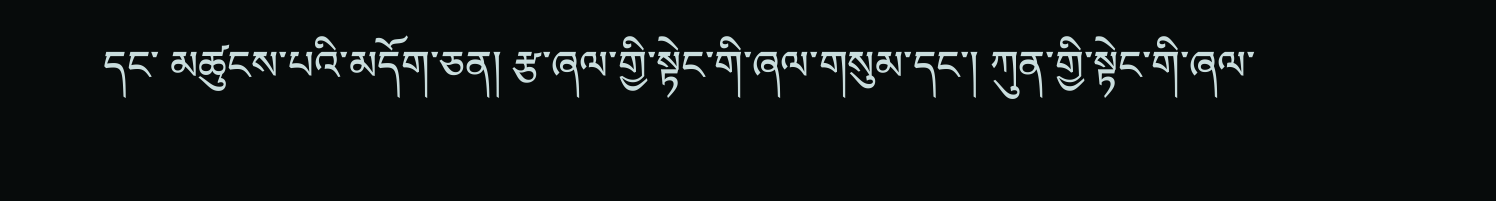དང་ མཚུངས་པའི་མདོག་ཅན། རྩ་ཞལ་གྱི་སྟེང་གི་ཞལ་གསུམ་དང་། ཀུན་གྱི་སྟེང་གི་ཞལ་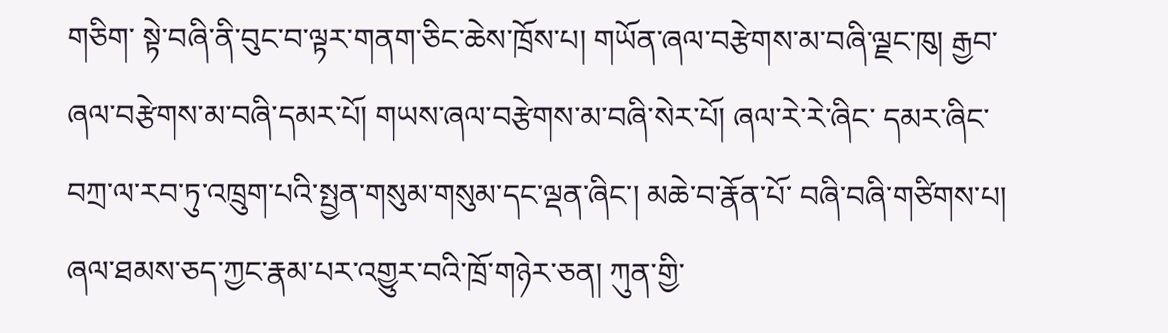གཅིག་ སྟེ་བཞི་ནི་བུང་བ་ལྟར་གནག་ཅིང་ཆེས་ཁྲོས་པ། གཡོན་ཞལ་བརྩེགས་མ་བཞི་ལྗང་ཁུ། རྒྱབ་ ཞལ་བརྩེགས་མ་བཞི་དམར་པོ། གཡས་ཞལ་བརྩེགས་མ་བཞི་སེར་པོ། ཞལ་རེ་རེ་ཞིང་ དམར་ཞིང་བཀྲ་ལ་རབ་ཏུ་འཁྲུག་པའི་སྤྱན་གསུམ་གསུམ་དང་ལྡན་ཞིང་། མཆེ་བ་རྣོན་པོ་ བཞི་བཞི་གཙིགས་པ། ཞལ་ཐམས་ཅད་ཀྱང་རྣམ་པར་འགྱུར་བའི་ཁྲོ་གཉེར་ཅན། ཀུན་གྱི་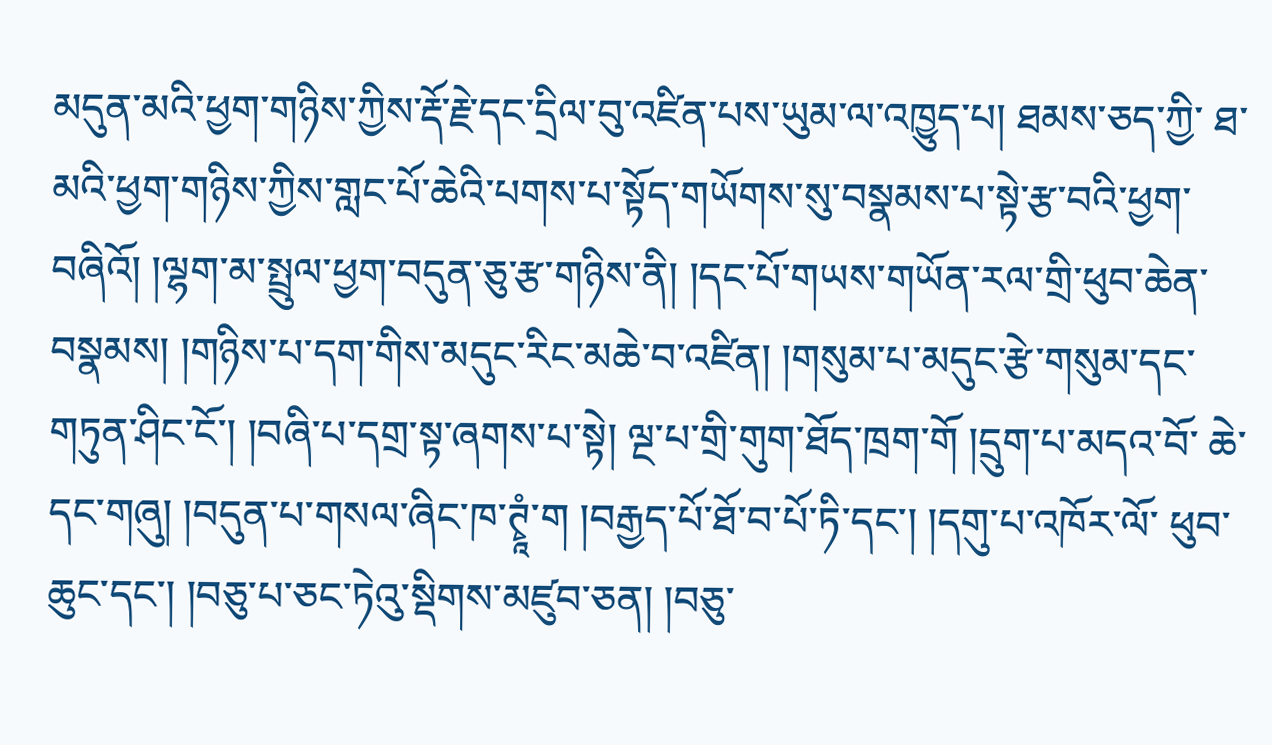མདུན་མའི་ཕྱག་གཉིས་ཀྱིས་རྡོ་རྗེ་དང་དྲིལ་བུ་འཛིན་པས་ཡུམ་ལ་འཁྱུད་པ། ཐམས་ཅད་ཀྱི་ ཐ་མའི་ཕྱག་གཉིས་ཀྱིས་གླང་པོ་ཆེའི་པགས་པ་སྟོད་གཡོགས་སུ་བསྣམས་པ་སྟེ་རྩ་བའི་ཕྱག་ བཞིའོ། །ལྷག་མ་སྤྲུལ་ཕྱག་བདུན་ཅུ་རྩ་གཉིས་ནི། །དང་པོ་གཡས་གཡོན་རལ་གྲི་ཕུབ་ཆེན་ བསྣམས། །གཉིས་པ་དག་གིས་མདུང་རིང་མཆེ་བ་འཛིན། །གསུམ་པ་མདུང་རྩེ་གསུམ་དང་ གཏུན་ཤིང་ངོ་། །བཞི་པ་དགྲ་སྟ་ཞགས་པ་སྟེ། ལྔ་པ་གྲི་གུག་ཐོད་ཁྲག་གོ །དྲུག་པ་མདའ་བོ་ ཆེ་དང་གཞུ། །བདུན་པ་གསལ་ཞིང་ཁ་ཊྭཱཾ་ག །བརྒྱད་པོ་ཐོ་བ་པོ་ཏི་དང་། །དགུ་པ་འཁོར་ལོ་ ཕུབ་ཆུང་དང་། །བཅུ་པ་ཅང་ཏེའུ་སྡིགས་མཛུབ་ཅན། །བཅུ་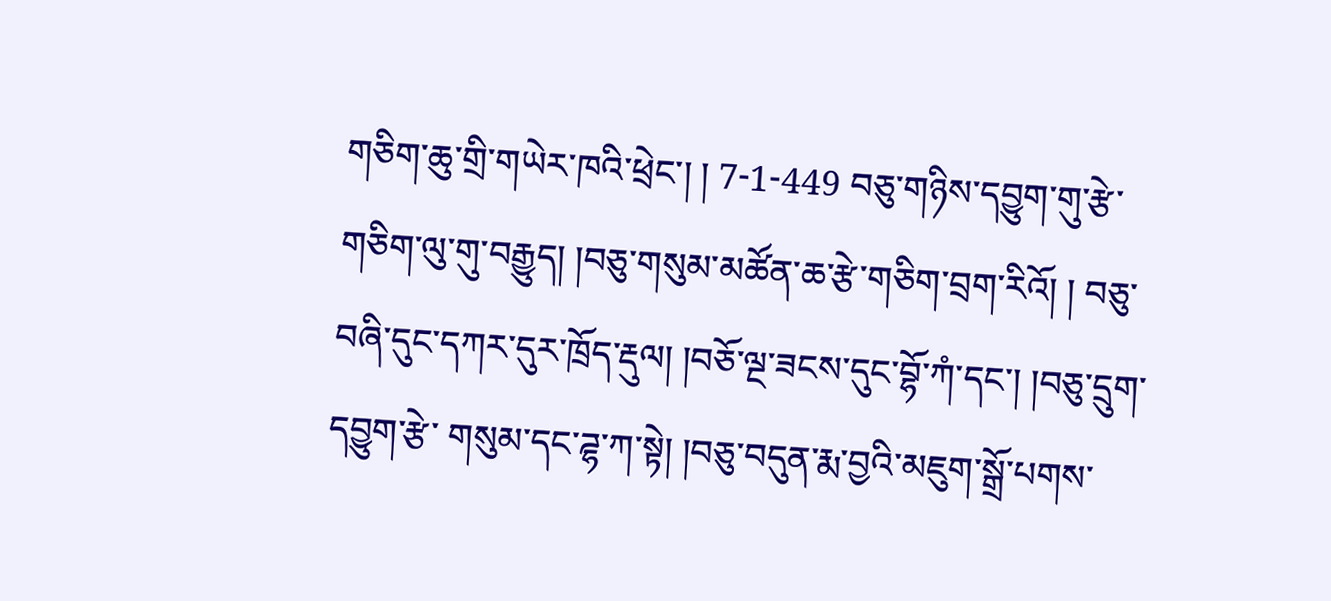གཅིག་ཆུ་གྲི་གཡེར་ཁའི་ཕྲེང་། ། 7-1-449 བཅུ་གཉིས་དབྱུག་གུ་རྩེ་གཅིག་ལུ་གུ་བརྒྱུད། །བཅུ་གསུམ་མཚོན་ཆ་རྩེ་གཅིག་བྲག་རིའོ། ། བཅུ་བཞི་དུང་དཀར་དུར་ཁྲོད་རྡུལ། །བཅོ་ལྔ་ཟངས་དུང་བྷོ་ཀཾ་དང་། །བཅུ་དྲུག་དབྱུག་རྩེ་ གསུམ་དང་ཌྷ་ཀ་སྟེ། །བཅུ་བདུན་རྨ་བྱའི་མཇུག་སྒྲོ་པགས་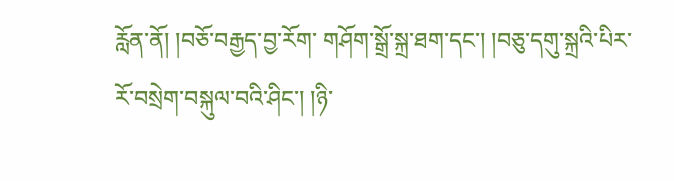རློན་ནོ། །བཅོ་བརྒྱད་བྱ་རོག་ གཤོག་སྒྲོ་སྐྲ་ཐག་དང་། །བཅུ་དགུ་སྐྲའི་པིར་རོ་བསྲེག་བསྐུལ་བའི་ཤིང་། །ཉི་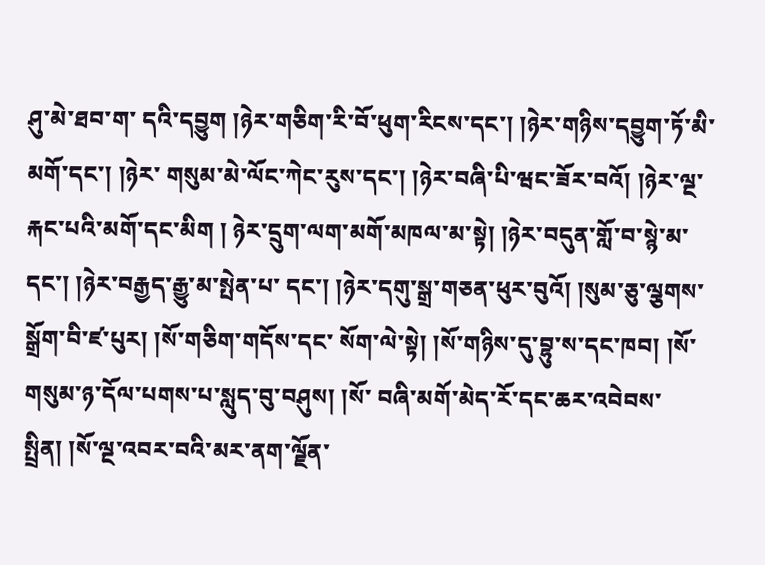ཤུ་མེ་ཐབ་ག་ དའི་དབྱུག །ཉེར་གཅིག་རི་བོ་ཕུག་རིངས་དང་། །ཉེར་གཉིས་དབྱུག་ཏོ་མི་མགོ་དང་། །ཉེར་ གསུམ་མེ་ལོང་ཀེང་རུས་དང་། །ཉེར་བཞི་པི་ཝང་ཟོར་བའོ། །ཉེར་ལྔ་རྐང་པའི་མགོ་དང་མིག ། ཉེར་དྲུག་ལག་མགོ་མཁལ་མ་སྟེ། །ཉེར་བདུན་གློ་བ་སྙེ་མ་དང་། །ཉེར་བརྒྱད་རྒྱུ་མ་སྤེན་པ་ དང་། །ཉེར་དགུ་སྒྲ་གཅན་ཕུར་བུའོ། །སུམ་ཅུ་ལྕགས་སྒྲོག་བི་ཛ་པུར། །སོ་གཅིག་གདོས་དང་ སོག་ལེ་སྟེ། །སོ་གཉིས་དུ་བྷུ་ས་དང་ཁབ། །སོ་གསུམ་ཉ་དོལ་པགས་པ་སླུད་བུ་བཤུས། །སོ་ བཞི་མགོ་མེད་རོ་དང་ཆར་འབེབས་སྤྲིན། །སོ་ལྔ་འབར་བའི་མར་ནག་ལྗོན་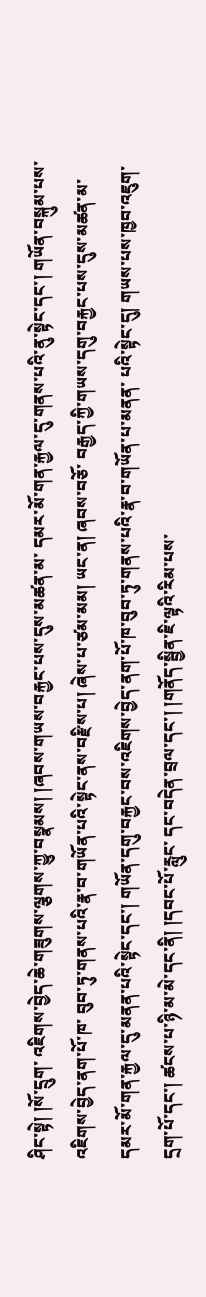ཤིང་སྟེ། །སོ་དྲུག་ འཇིགས་བྱེད་ཆེ་གཟུགས་ལྕགས་ཀྱུ་བསྣམས། །ཞབས་གཡས་བརྐྱང་པས་དུས་མཚན་མ་ དམར་མོ་གན་རྐྱལ་དུ་གནས་པའི་ནུ་སྟེང་དང་། གཡོན་བསྐུམ་པས་འཇིགས་བྱེད་ནག་པོ་ཁ་ བུབ་ཏུ་གནས་པའི་རྣ་བ་གཡོན་པའི་སྟེང་ནས་བརྫིས་པ། ཞེས་པ་ཙམ་མམ། ཡང་ན། ཞབས་བཅོ་ བརྒྱད་ཀྱི་གཡས་དགུ་བརྐྱང་པས་དུས་མཚན་མ་དམར་མོ་གན་རྐྱལ་དུ་མནན་པའི་སྟེང་དང་། གཡོན་དགུ་བརྐྱང་བས་འཇིགས་བྱེད་ནག་པོ་ཁ་བུབ་ཏུ་གནས་པའི་རྣ་བ་གཡོན་པ་མནན་ པའི་སྟེང་དུ། གཡས་པས་ཁྱབ་འཇུག་དྲག་པོ་དང་། ཚངས་པ་ཉི་མ་མེ་དང་ནི། །དབང་པོ་རླུང་ དང་བདེན་བྲལ་དང་། །གནོད་སྦྱིན་ཇི་ལྟའི་རིམ་པས་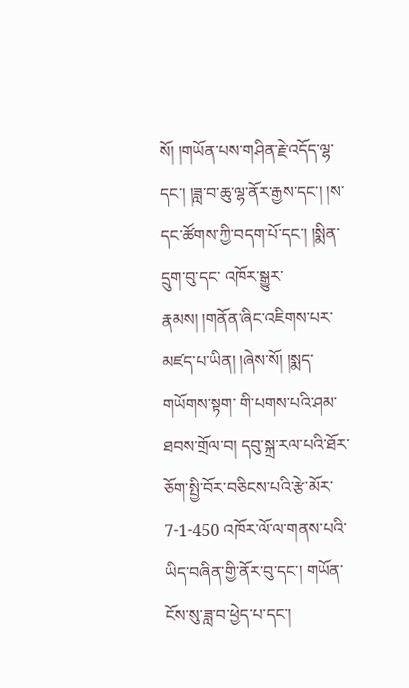སོ། །གཡོན་པས་གཤིན་རྗེ་འདོད་ལྷ་ དང་། །ཟླ་བ་ཆུ་ལྷ་ནོར་རྒྱས་དང་། །ས་དང་ཚོགས་ཀྱི་བདག་པོ་དང་། །སྨིན་དྲུག་བུ་དང་ འཁོར་སྒྱུར་རྣམས། །གནོན་ཞིང་འཇིགས་པར་མཛད་པ་ཡིན། །ཞེས་སོ། །སྨད་གཡོགས་སྟག་ གི་པགས་པའི་ཤམ་ཐབས་གྲོལ་བ། དབུ་སྐྲ་རལ་པའི་ཐོར་ཅོག་སྤྱི་བོར་བཅིངས་པའི་རྩེ་མོར་ 7-1-450 འཁོར་ལོ་ལ་གནས་པའི་ཡིད་བཞིན་གྱི་ནོར་བུ་དང་། གཡོན་ངོས་སུ་ཟླ་བ་ཕྱེད་པ་དང་།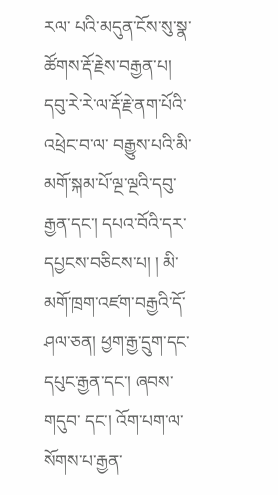རལ་ པའི་མདུན་ངོས་སུ་སྣ་ཚོགས་རྡོ་རྗེས་བརྒྱན་པ། དབུ་རེ་རེ་ལ་རྡོ་རྗེ་ནག་པོའི་འཕྲེང་བ་ལ་ བརྒྱུས་པའི་མི་མགོ་སྐམ་པོ་ལྔ་ལྔའི་དབུ་རྒྱན་དང་། དཔའ་བོའི་དར་དཔྱངས་བཅིངས་པ། ། མི་མགོ་ཁྲག་འཛག་བརྒྱའི་དོ་ཤལ་ཅན། ཕྱག་རྒྱ་དྲུག་དང་དཔུང་རྒྱན་དང་། ཞབས་གདུབ་ དང་། འོག་པག་ལ་སོགས་པ་རྒྱན་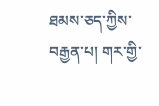ཐམས་ཅད་ཀྱིས་བརྒྱན་པ། གར་གྱི་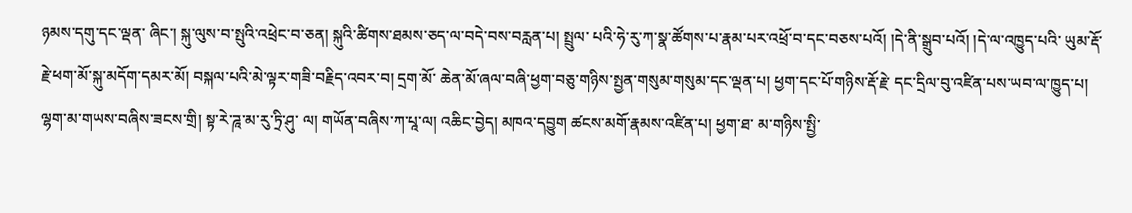ཉམས་དགུ་དང་ལྡན་ ཞིང་། སྐུ་ལུས་བ་སྤུའི་འཕྲེང་བ་ཅན། སྐུའི་ཚིགས་ཐམས་ཅད་ལ་བདེ་བས་བརླན་པ། སྤྲུལ་ པའི་ཧེ་རུ་ཀ་སྣ་ཚོགས་པ་རྣམ་པར་འཕྲོ་བ་དང་བཅས་པའོ། །དེ་ནི་སྒྲུབ་པའོ། །དེ་ལ་འཁྱུད་པའི་ ཡུམ་རྡོ་རྗེ་ཕག་མོ་སྐུ་མདོག་དམར་མོ། བསྐལ་པའི་མེ་ལྟར་གཟི་བརྗིད་འབར་བ། དྲག་མོ་ ཆེན་མོ་ཞལ་བཞི་ཕྱག་བཅུ་གཉིས་སྤྱན་གསུམ་གསུམ་དང་ལྡན་པ། ཕྱག་དང་པོ་གཉིས་རྡོ་རྗེ་ དང་དྲིལ་བུ་འཛིན་པས་ཡབ་ལ་ཁྱུད་པ། ལྷག་མ་གཡས་བཞིས་ཟངས་གྲི། སྟ་རེ་ཌཱ་མ་རུ་ཏྲི་ཤུ་ ལ། གཡོན་བཞིས་ཀ་པཱ་ལ། འཆིང་བྱེད། མཁའ་དབྱུག ཚངས་མགོ་རྣམས་འཛིན་པ། ཕྱག་ཐ་ མ་གཉིས་སྤྱི་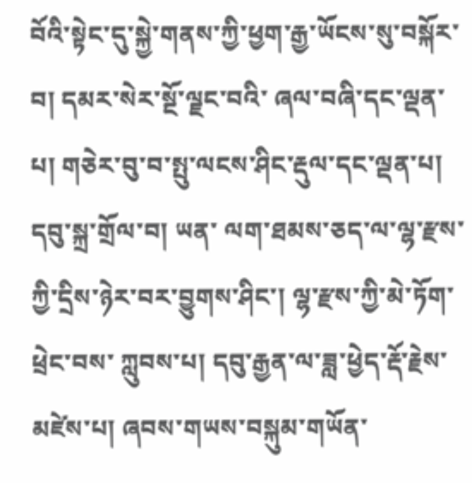བོའི་སྟེང་དུ་སྐྱེ་གནས་ཀྱི་ཕྱག་རྒྱ་ཡོངས་སུ་བསྐོར་བ། དམར་སེར་སྔོ་ལྗང་བའི་ ཞལ་བཞི་དང་ལྡན་པ། གཅེར་བུ་བ་སྤུ་ལངས་ཤིང་རྡུལ་དང་ལྡན་པ། དབུ་སྐྲ་གྲོལ་བ། ཡན་ ལག་ཐམས་ཅད་ལ་ལྷ་རྫས་ཀྱི་དྲིས་ཉེར་བར་བྱུགས་ཤིང་། ལྷ་རྫས་ཀྱི་མེ་ཏོག་ཕྲེང་བས་ ཀླུབས་པ། དབུ་རྒྱན་ལ་ཟླ་ཕྱེད་རྡོ་རྗེས་མཛེས་པ། ཞབས་གཡས་བསྐུམ་གཡོན་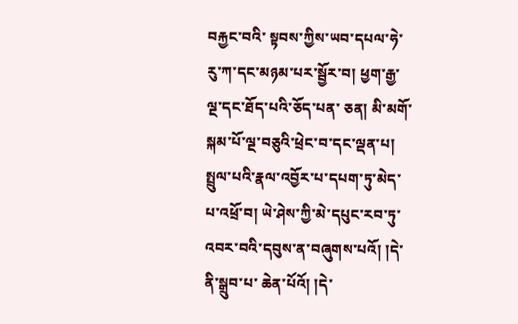བརྐྱང་བའི་ སྟབས་ཀྱིས་ཡབ་དཔལ་ཧེ་རུ་ཀ་དང་མཉམ་པར་སྦྱོར་བ། ཕྱག་རྒྱ་ལྔ་དང་ཐོད་པའི་ཅོད་པན་ ཅན། མི་མགོ་སྐམ་པོ་ལྔ་བཅུའི་ཕྲེང་བ་དང་ལྡན་པ། སྤྲུལ་པའི་རྣལ་འབྱོར་པ་དཔག་ཏུ་མེད་ པ་འཕྲོ་བ། ཡེ་ཤེས་ཀྱི་མེ་དཔུང་རབ་ཏུ་འབར་བའི་དབུས་ན་བཞུགས་པའོ། །དེ་ནི་སྒྲུབ་པ་ ཆེན་པོའོ། །དེ་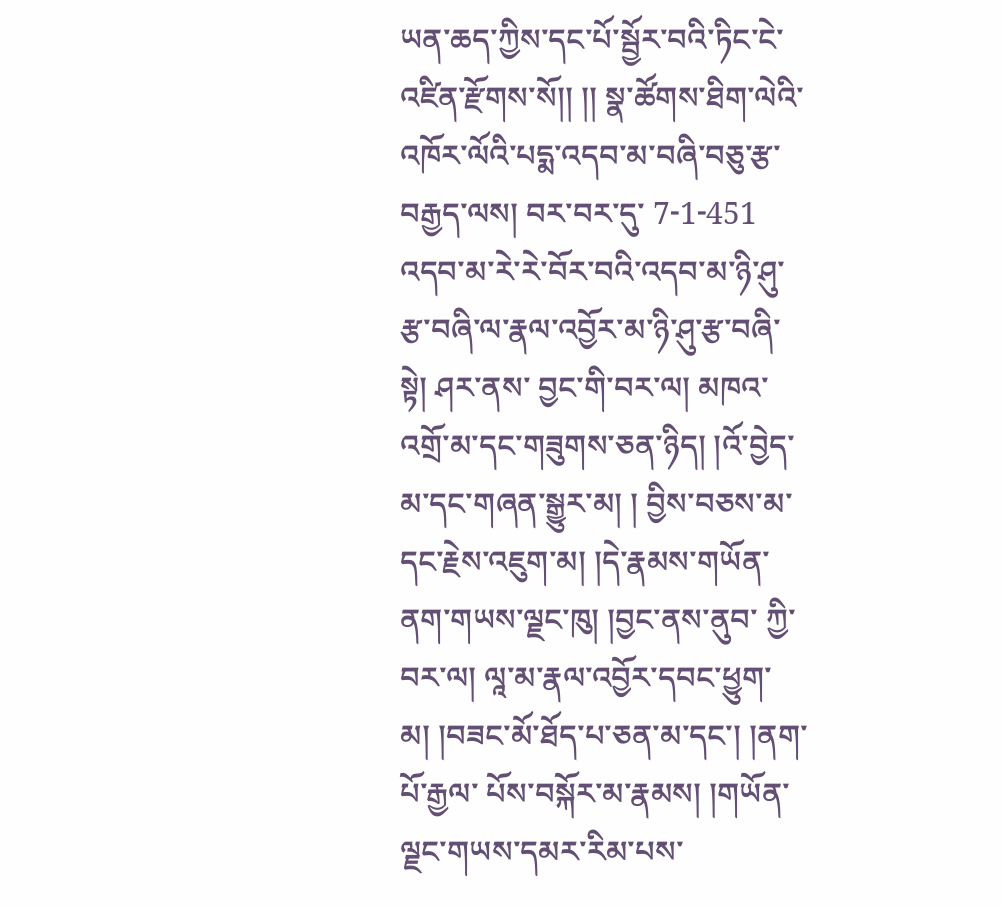ཡན་ཆད་ཀྱིས་དང་པོ་སྦྱོར་བའི་ཏིང་ངེ་འཛིན་རྫོགས་སོ།། །། སྣ་ཚོགས་ཐིག་ལེའི་འཁོར་ལོའི་པདྨ་འདབ་མ་བཞི་བཅུ་རྩ་བརྒྱད་ལས། བར་བར་དུ་ 7-1-451 འདབ་མ་རེ་རེ་བོར་བའི་འདབ་མ་ཉི་ཤུ་རྩ་བཞི་ལ་རྣལ་འབྱོར་མ་ཉི་ཤུ་རྩ་བཞི་སྟེ། ཤར་ནས་ བྱང་གི་བར་ལ། མཁའ་འགྲོ་མ་དང་གཟུགས་ཅན་ཉིད། །འོ་བྱེད་མ་དང་གཞན་སྒྱུར་མ། ། བྱིས་བཅས་མ་དང་རྗེས་འཇུག་མ། །དེ་རྣམས་གཡོན་ནག་གཡས་ལྗང་ཁུ། །བྱང་ནས་ནུབ་ ཀྱི་བར་ལ། ལཱ་མ་རྣལ་འབྱོར་དབང་ཕྱུག་མ། །བཟང་མོ་ཐོད་པ་ཅན་མ་དང་། །ནག་པོ་རྒྱལ་ པོས་བསྐོར་མ་རྣམས། །གཡོན་ལྗང་གཡས་དམར་རིམ་པས་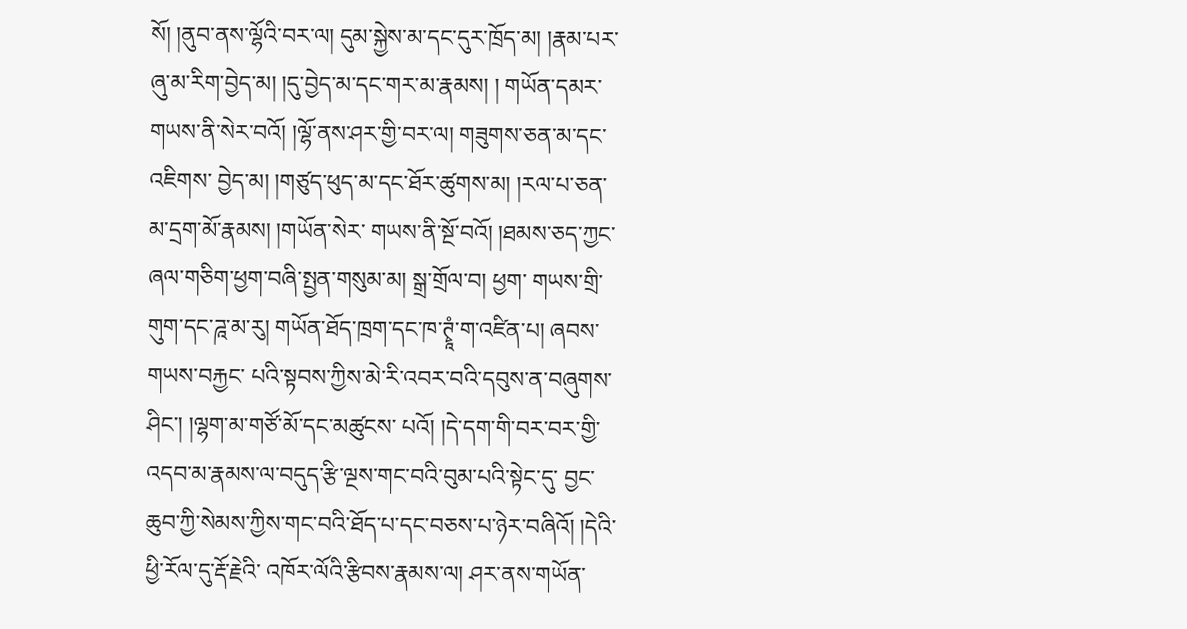སོ། །ནུབ་ནས་ལྷོའི་བར་ལ། དུམ་སྐྱེས་མ་དང་དུར་ཁྲོད་མ། །རྣམ་པར་ཞུ་མ་རིག་བྱེད་མ། །དུ་བྱེད་མ་དང་གར་མ་རྣམས། ། གཡོན་དམར་གཡས་ནི་སེར་བའོ། །ལྷོ་ནས་ཤར་གྱི་བར་ལ། གཟུགས་ཅན་མ་དང་འཇིགས་ བྱེད་མ། །གཙུད་ཕུད་མ་དང་ཐོར་ཚུགས་མ། །རལ་པ་ཅན་མ་དྲག་མོ་རྣམས། །གཡོན་སེར་ གཡས་ནི་སྔོ་བའོ། །ཐམས་ཅད་ཀྱང་ཞལ་གཅིག་ཕྱག་བཞི་སྤྱན་གསུམ་མ། སྒྲ་གྲོལ་བ། ཕྱག་ གཡས་གྲི་གུག་དང་ཌཱ་མ་རུ། གཡོན་ཐོད་ཁྲག་དང་ཁ་ཊྭཱཾ་ག་འཛིན་པ། ཞབས་གཡས་བརྐྱང་ པའི་སྟབས་ཀྱིས་མེ་རི་འབར་བའི་དབུས་ན་བཞུགས་ཤིང་། །ལྷག་མ་གཙོ་མོ་དང་མཚུངས་ པའོ། །དེ་དག་གི་བར་བར་གྱི་འདབ་མ་རྣམས་ལ་བདུད་རྩི་ལྔས་གང་བའི་བུམ་པའི་སྟེང་དུ་ བྱང་ཆུབ་ཀྱི་སེམས་ཀྱིས་གང་བའི་ཐོད་པ་དང་བཅས་པ་ཉེར་བཞིའོ། །དེའི་ཕྱི་རོལ་དུ་རྡོ་རྗེའི་ འཁོར་ལོའི་རྩིབས་རྣམས་ལ། ཤར་ནས་གཡོན་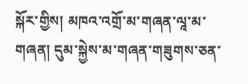སྐོར་གྱིས། མཁའ་འགྲོ་མ་གཞན་ལཱ་མ་ གཞན། དུམ་སྐྱེས་མ་གཞན་གཟུགས་ཅན་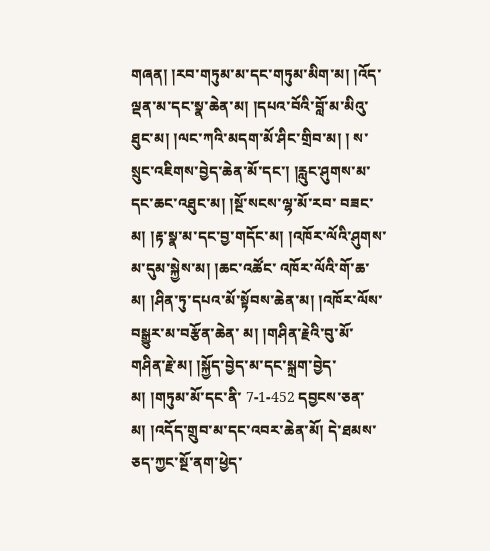གཞན། །རབ་གཏུམ་མ་དང་གཏུམ་མིག་མ། །འོད་ ལྡན་མ་དང་སྣ་ཆེན་མ། །དཔའ་བོའི་བློ་མ་མིའུ་ཐུང་མ། །ལང་ཀའི་མདག་མོ་ཤིང་གྲིབ་མ། ། ས་སྲུང་འཇིགས་བྱེད་ཆེན་མོ་དང་། །རླུང་ཤུགས་མ་དང་ཆང་འཐུང་མ། །སྔོ་སངས་ལྷ་མོ་རབ་ བཟང་མ། །རྟ་སྣ་མ་དང་བྱ་གདོང་མ། །འཁོར་ལོའི་ཤུགས་མ་དུམ་སྐྱེས་མ། །ཆང་འཚོང་ འཁོར་ལོའི་གོ་ཆ་མ། །ཤིན་ཏུ་དཔའ་མོ་སྟོབས་ཆེན་མ། །འཁོར་ལོས་བསྒྱུར་མ་བརྩོན་ཆེན་ མ། །གཤིན་རྗེའི་བུ་མོ་གཤིན་རྗེ་མ། །སྐྱོད་བྱེད་མ་དང་སྐྲག་བྱེད་མ། །གཏུམ་མོ་དང་ནི་ 7-1-452 དབྱངས་ཅན་མ། །འདོད་གྲུབ་མ་དང་འབར་ཆེན་མོ། དེ་ཐམས་ཅད་ཀྱང་སྔོ་ནག་ཕྱེད་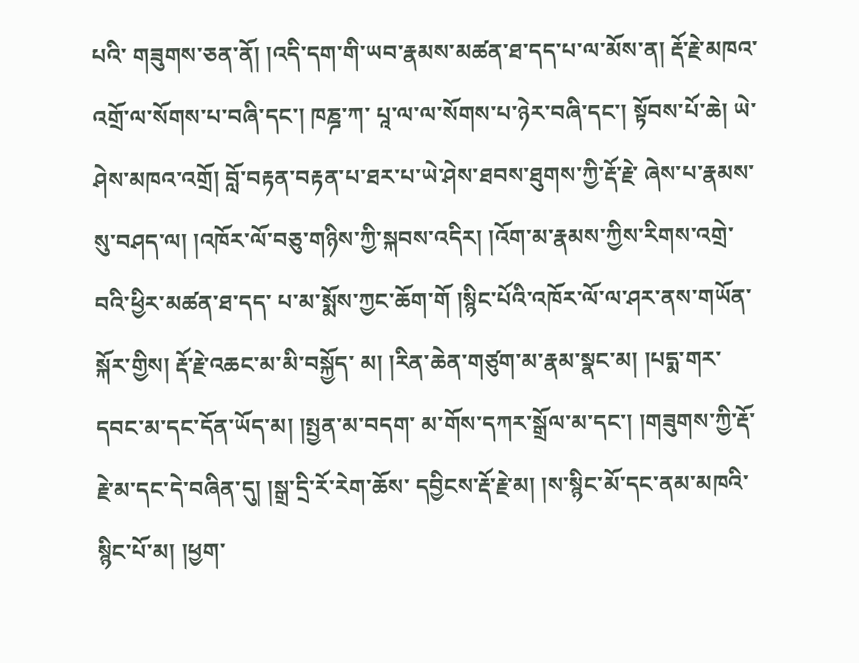པའི་ གཟུགས་ཅན་ནོ། །འདི་དག་གི་ཡབ་རྣམས་མཚན་ཐ་དད་པ་ལ་མོས་ན། རྡོ་རྗེ་མཁའ་འགྲོ་ལ་སོགས་པ་བཞི་དང་། ཁཎྜ་ཀ་ པཱ་ལ་ལ་སོགས་པ་ཉེར་བཞི་དང་། སྟོབས་པོ་ཆེ། ཡེ་ཤེས་མཁའ་འགྲོ། བློ་བརྟན་བརྟན་པ་ཐར་པ་ཡེ་ཤེས་ཐབས་ཐུགས་ཀྱི་རྡོ་རྗེ་ ཞེས་པ་རྣམས་སུ་བཤད་ལ། །འཁོར་ལོ་བཅུ་གཉིས་ཀྱི་སྐབས་འདིར། །འོག་མ་རྣམས་ཀྱིས་རིགས་འགྲེ་བའི་ཕྱིར་མཚན་ཐ་དད་ པ་མ་སྨོས་ཀྱང་ཆོག་གོ །སྙིང་པོའི་འཁོར་ལོ་ལ་ཤར་ནས་གཡོན་སྐོར་གྱིས། རྡོ་རྗེ་འཆང་མ་མི་བསྐྱོད་ མ། །རིན་ཆེན་གཙུག་མ་རྣམ་སྣང་མ། །པདྨ་གར་དབང་མ་དང་དོན་ཡོད་མ། །སྤྱན་མ་བདག་ མ་གོས་དཀར་སྒྲོལ་མ་དང་། །གཟུགས་ཀྱི་རྡོ་རྗེ་མ་དང་དེ་བཞིན་དུ། །སྒྲ་དྲི་རོ་རེག་ཆོས་ དབྱིངས་རྡོ་རྗེ་མ། །ས་སྙིང་མོ་དང་ནམ་མཁའི་སྙིང་པོ་མ། །ཕྱག་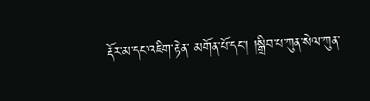རྡོར་མ་དང་འཇིག་རྟེན་ མགོན་པོ་དང་། །སྒྲིབ་པ་ཀུན་སེལ་ཀུན་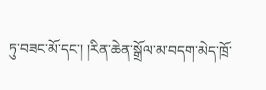ཏུ་བཟང་མོ་དང་། །རིན་ཆེན་སྒྲོལ་མ་བདག་མེད་ཁྲོ་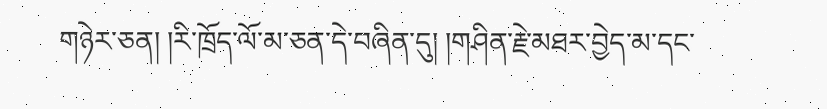གཉེར་ཅན། །རི་ཁྲོད་ལོ་མ་ཅན་དེ་བཞིན་དུ། །གཤིན་རྗེ་མཐར་བྱེད་མ་དང་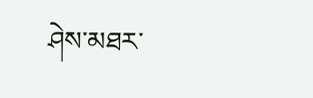ཤེས་མཐར་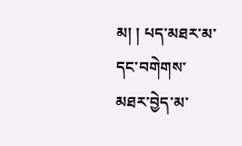མ། ། པད་མཐར་མ་དང་བགེགས་མཐར་བྱེད་མ་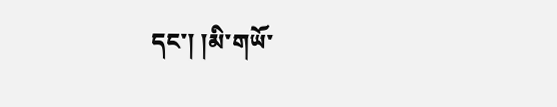དང་། །མི་གཡོ་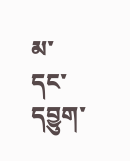མ་དང་དབྱུག་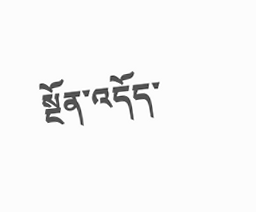སྔོན་འདོད་